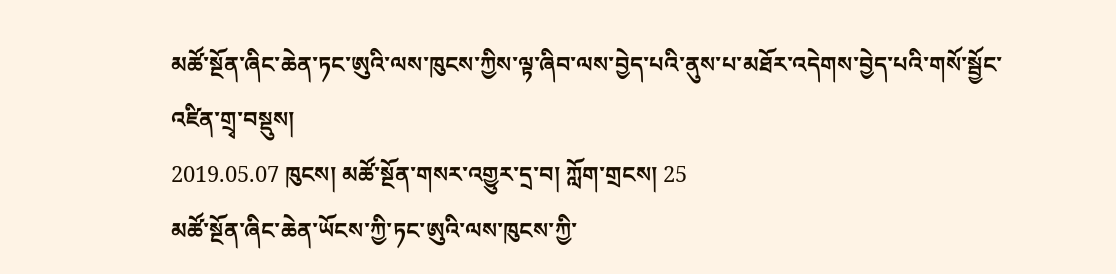མཚོ་སྔོན་ཞིང་ཆེན་ཏང་ཨུའི་ལས་ཁུངས་ཀྱིས་ལྟ་ཞིབ་ལས་བྱེད་པའི་ནུས་པ་མཐོར་འདེགས་བྱེད་པའི་གསོ་སྦྱོང་འཛིན་གྲྭ་བསྡུས།
2019.05.07 ཁུངས། མཚོ་སྔོན་གསར་འགྱུར་དྲ་བ། ཀློག་གྲངས། 25
མཚོ་སྔོན་ཞིང་ཆེན་ཡོངས་ཀྱི་ཏང་ཨུའི་ལས་ཁུངས་ཀྱི་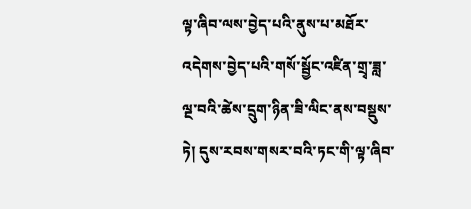ལྟ་ཞིབ་ལས་བྱེད་པའི་ནུས་པ་མཐོར་འདེགས་བྱེད་པའི་གསོ་སྦྱོང་འཛིན་གྲྭ་ཟླ་ལྔ་བའི་ཚེས་དྲུག་ཉིན་ཟི་ལིང་ནས་བསྡུས་ཏེ། དུས་རབས་གསར་བའི་ཏང་གི་ལྟ་ཞིབ་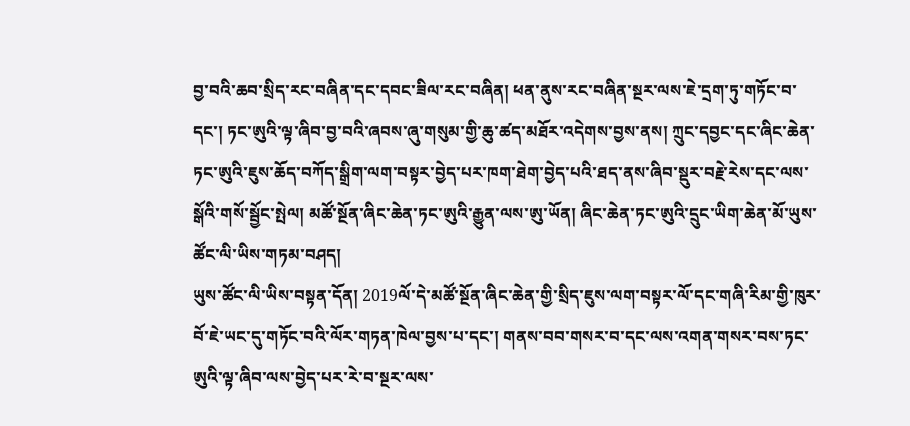བྱ་བའི་ཆབ་སྲིད་རང་བཞིན་དང་དབང་ཟིལ་རང་བཞིན། ཕན་ནུས་རང་བཞིན་སྔར་ལས་ཇེ་དྲག་ཏུ་གཏོང་བ་དང་། ཏང་ཨུའི་ལྟ་ཞིབ་བྱ་བའི་ཞབས་ཞུ་གསུམ་གྱི་ཆུ་ཚད་མཐོར་འདེགས་བྱས་ནས། ཀྲུང་དབྱང་དང་ཞིང་ཆེན་ཏང་ཨུའི་ཇུས་ཆོད་བཀོད་སྒྲིག་ལག་བསྟར་བྱེད་པར་ཁག་ཐེག་བྱེད་པའི་ཐད་ནས་ཞིབ་སྡུར་བརྗེ་རེས་དང་ལས་སྒོའི་གསོ་སྦྱོང་སྤེལ། མཚོ་སྔོན་ཞིང་ཆེན་ཏང་ཨུའི་རྒྱུན་ལས་ཨུ་ཡོན། ཞིང་ཆེན་ཏང་ཨུའི་དྲུང་ཡིག་ཆེན་མོ་ཡུས་ཚོང་ལི་ཡིས་གཏམ་བཤད།
ཡུས་ཚོང་ལི་ཡིས་བསྟན་དོན། 2019ལོ་དེ་མཚོ་སྔོན་ཞིང་ཆེན་གྱི་སྲིད་ཇུས་ལག་བསྟར་ལོ་དང་གཞི་རིམ་གྱི་ཁུར་བོ་ཇེ་ཡང་དུ་གཏོང་བའི་ལོར་གཏན་ཁེལ་བྱས་པ་དང་། གནས་བབ་གསར་བ་དང་ལས་འགན་གསར་བས་ཏང་ཨུའི་ལྟ་ཞིབ་ལས་བྱེད་པར་རེ་བ་སྔར་ལས་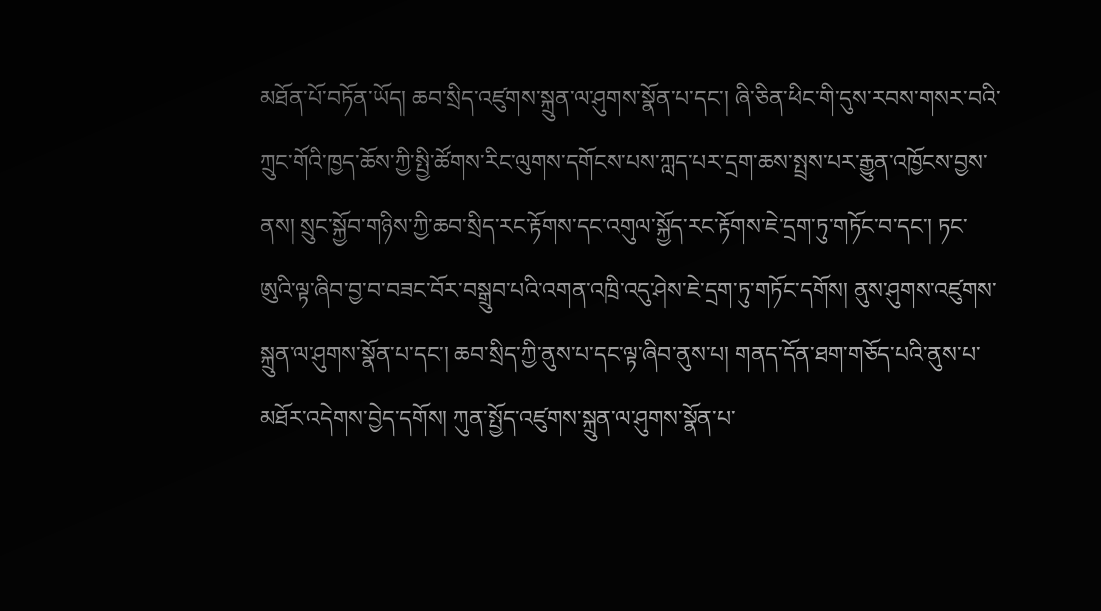མཐོན་པོ་བཏོན་ཡོད། ཆབ་སྲིད་འཛུགས་སྐྲུན་ལ་ཤུགས་སྣོན་པ་དང་། ཞི་ཅིན་ཕིང་གི་དུས་རབས་གསར་བའི་ཀྲུང་གོའི་ཁྱད་ཆོས་ཀྱི་སྤྱི་ཚོགས་རིང་ལུགས་དགོངས་པས་ཀླད་པར་དྲག་ཆས་སྤྲས་པར་རྒྱུན་འཁྱོངས་བྱས་ནས། སྲུང་སྐྱོབ་གཉིས་ཀྱི་ཆབ་སྲིད་རང་རྟོགས་དང་འགུལ་སྐྱོད་རང་རྟོགས་ཇེ་དྲག་ཏུ་གཏོང་བ་དང་། ཏང་ཨུའི་ལྟ་ཞིབ་བྱ་བ་བཟང་བོར་བསྒྲུབ་པའི་འགན་འཁྲི་འདུ་ཤེས་ཇེ་དྲག་ཏུ་གཏོང་དགོས། ནུས་ཤུགས་འཛུགས་སྐྲུན་ལ་ཤུགས་སྣོན་པ་དང་། ཆབ་སྲིད་ཀྱི་ནུས་པ་དང་ལྟ་ཞིབ་ནུས་པ། གནད་དོན་ཐག་གཅོད་པའི་ནུས་པ་མཐོར་འདེགས་བྱེད་དགོས། ཀུན་སྤྱོད་འཛུགས་སྐྲུན་ལ་ཤུགས་སྣོན་པ་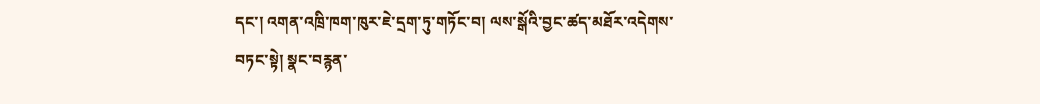དང་། འགན་འཁྲི་ཁག་ཁུར་ཇེ་དྲག་ཏུ་གཏོང་བ། ལས་སྒོའི་བྱང་ཚད་མཐོར་འདེགས་བཏང་སྟེ། སྣང་བརྙན་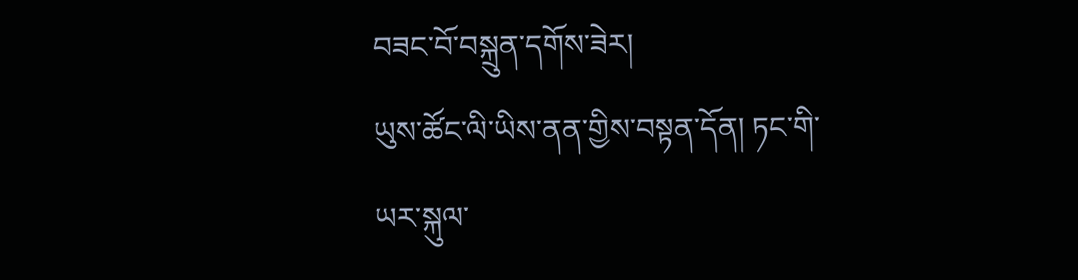བཟང་བོ་བསྐྲུན་དགོས་ཟེར།
ཡུས་ཚོང་ལི་ཡིས་ནན་གྱིས་བསྟན་དོན། ཏང་གི་ཡར་སྐུལ་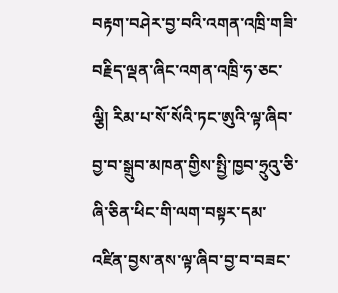བརྟག་བཤེར་བྱ་བའི་འགན་འཁྲི་གཟི་བརྗིད་ལྡན་ཞིང་འགན་འཁྲི་ཧ་ཅང་ལྕི། རིམ་པ་སོ་སོའི་ཏང་ཨུའི་ལྟ་ཞིབ་བྱ་བ་སྒྲུབ་མཁན་གྱིས་སྤྱི་ཁྱབ་ཧྲུའུ་ཅི་ཞི་ཅིན་ཕིང་གི་ལག་བསྟར་དམ་འཛིན་བྱས་ནས་ལྟ་ཞིབ་བྱ་བ་བཟང་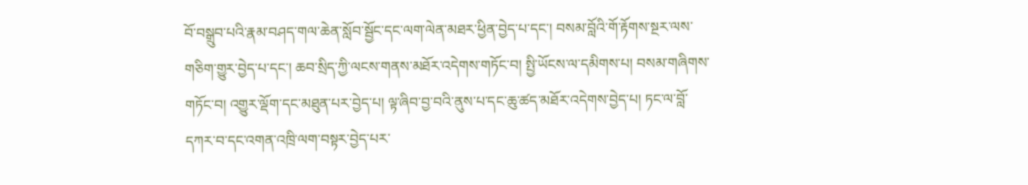བོ་བསྒྲུབ་པའི་རྣམ་བཤད་གལ་ཆེན་སློབ་སྦྱོང་དང་ལག་ལེན་མཐར་ཕྱིན་བྱེད་པ་དང་། བསམ་བློའི་གོ་རྟོགས་སྔར་ལས་གཅིག་གྱུར་བྱེད་པ་དང་། ཆབ་སྲིད་ཀྱི་ལངས་གནས་མཐོར་འདེགས་གཏོང་བ། སྤྱི་ཡོངས་ལ་དམིགས་པ། བསམ་གཞིགས་གཏོང་བ། འགྱུར་ལྡོག་དང་མཐུན་པར་བྱེད་པ། ལྟ་ཞིབ་བྱ་བའི་ནུས་པ་དང་ཆུ་ཚད་མཐོར་འདེགས་བྱེད་པ། ཏང་ལ་བློ་དཀར་བ་དང་འགན་འཁྲི་ལག་བསྟར་བྱེད་པར་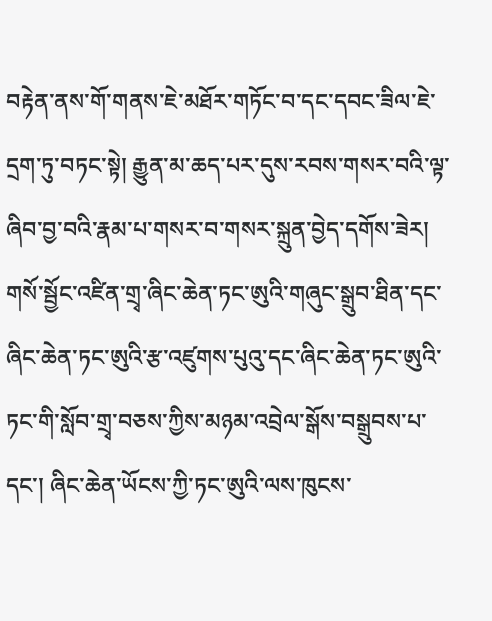བརྟེན་ནས་གོ་གནས་ཇེ་མཐོར་གཏོང་བ་དང་དབང་ཟིལ་ཇེ་དྲག་ཏུ་བཏང་སྟེ། རྒྱུན་མ་ཆད་པར་དུས་རབས་གསར་བའི་ལྟ་ཞིབ་བྱ་བའི་རྣམ་པ་གསར་བ་གསར་སྐྲུན་བྱེད་དགོས་ཟེར།
གསོ་སྦྱོང་འཛིན་གྲྭ་ཞིང་ཆེན་ཏང་ཨུའི་གཞུང་སྒྲུབ་ཐིན་དང་ཞིང་ཆེན་ཏང་ཨུའི་རྩ་འཛུགས་པུའུ་དང་ཞིང་ཆེན་ཏང་ཨུའི་ཏང་གི་སློབ་གྲྭ་བཅས་ཀྱིས་མཉམ་འབྲེལ་སྒོས་བསྒྲུབས་པ་དང་། ཞིང་ཆེན་ཡོངས་ཀྱི་ཏང་ཨུའི་ལས་ཁུངས་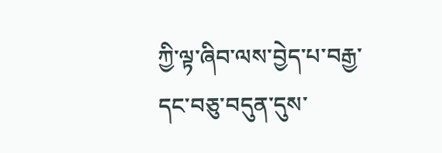ཀྱི་ལྟ་ཞིབ་ལས་བྱེད་པ་བརྒྱ་དང་བཅུ་བདུན་དུས་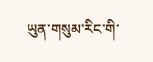ཡུན་གསུམ་རིང་གི་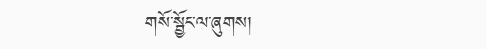གསོ་སྦྱོང་ལ་ཞུགས།